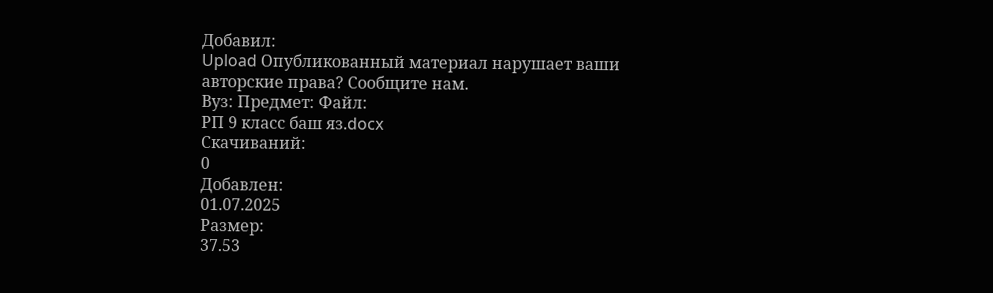Добавил:
Upload Опубликованный материал нарушает ваши авторские права? Сообщите нам.
Вуз: Предмет: Файл:
РП 9 класс баш яз.docx
Скачиваний:
0
Добавлен:
01.07.2025
Размер:
37.53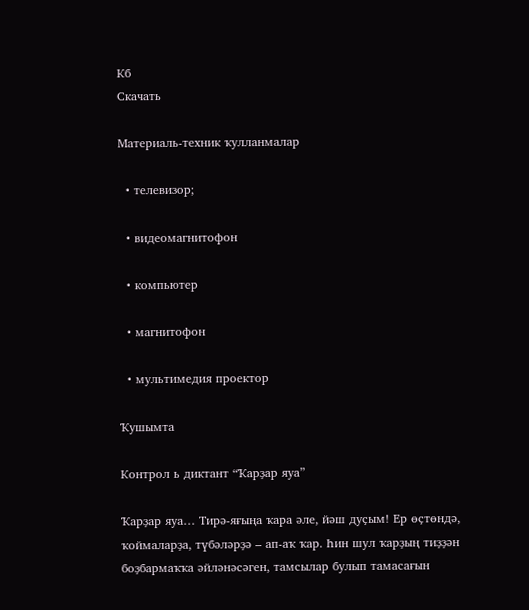Кб
Скачать

Материаль-техник ҡулланмалар

  • телевизор;

  • видеомагнитофон

  • компьютер

  • магнитофон

  • мультимедия проектор

Ҡушымта

Контрол ь диктант “Ҡарҙар яуа”

Ҡарҙар яуа… Тирә-яғыңа ҡара әле, йәш дуҫым! Ер өҫтөндә, ҡоймаларҙа, түбәләрҙә – ап-аҡ ҡар. Һин шул ҡарҙың тиҙҙән боҙбармаҡҡа әйләнәсәген, тамсылар булып тамасағын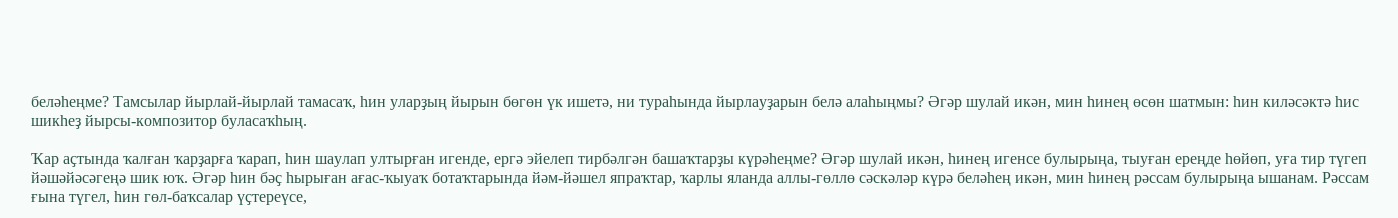беләһеңме? Тамсылар йырлай-йырлай тамасаҡ, һин уларҙың йырын бөгөн үк ишетә, ни тураһында йырлауҙарын белә алаһыңмы? Әгәр шулай икән, мин һинең өсөн шатмын: һин киләсәктә һис шикһеҙ йырсы-композитор буласаҡһың.

Ҡар аҫтында ҡалған ҡарҙарға ҡарап, һин шаулап ултырған игенде, ергә эйелеп тирбәлгән башаҡтарҙы күрәһеңме? Әгәр шулай икән, һинең игенсе булырыңа, тыуған ереңде һөйөп, уға тир түгеп йәшәйәсәгеңә шик юҡ. Әгәр һин бәҫ һырыған ағас-ҡыуаҡ ботаҡтарында йәм-йәшел япраҡтар, ҡарлы яланда аллы-гөллө сәскәләр күрә беләһең икән, мин һинең рәссам булырыңа ышанам. Рәссам ғына түгел, һин гөл-баҡсалар үҫтереүсе,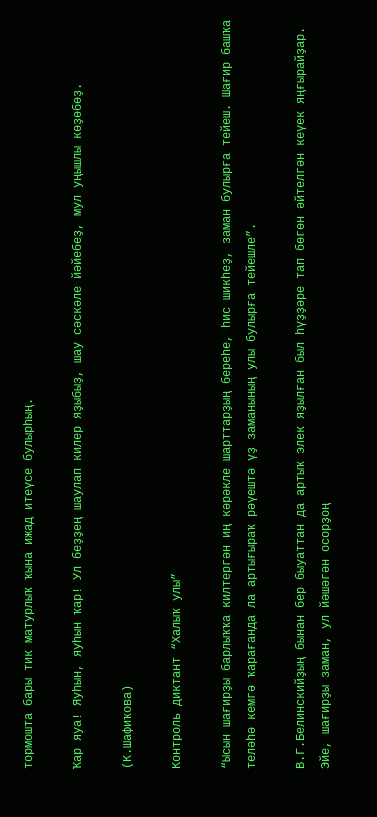тормошта бары тик матурлыҡ ҡына ижад итеүсе булырһың.

Ҡар яуа! Яуһын, яуһын ҡар! Ул беҙҙең шаулап килер яҙыбыҙ, шау сәскәле йәйебеҙ, мул уңышлы көҙөбөҙ.

(К.Шафиҡова)

Контроль диктант “Халыҡ улы”

“Ысын шағирҙы барлыҡҡа килтергән иң кәрәкле шарттарҙың береһе, һис шикһеҙ, заман булырға тейеш. Шағир башҡа теләһә кемгә ҡарағанда ла артығыраҡ рәүештә үҙ заманының улы булырға тейешле”.

В.Г.Белинскийҙың бынан бер быуаттан да артыҡ элек яҙылған был һүҙҙәре тап бөгөн әйтелгән кеүек яңғырайҙар. Эйе, шағирҙы заман, ул йәшәгән осорҙоң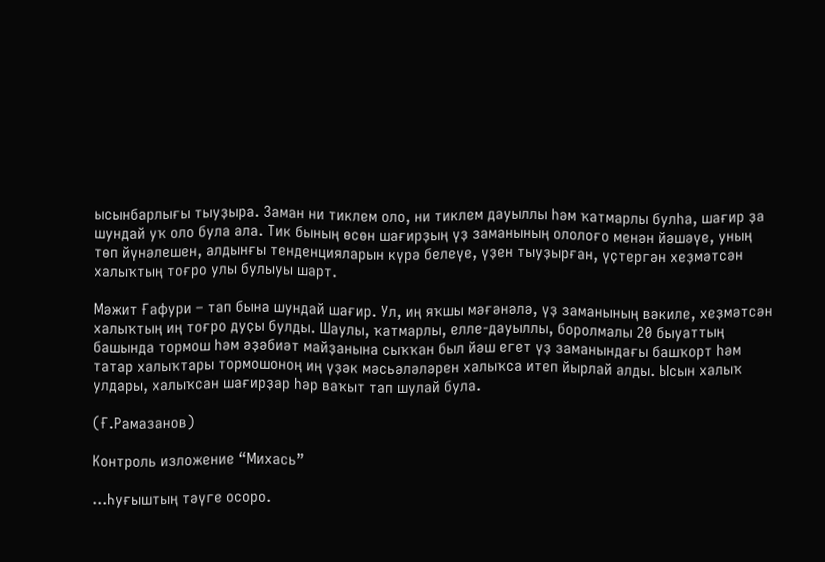ысынбарлығы тыуҙыра. Заман ни тиклем оло, ни тиклем дауыллы һәм ҡатмарлы булһа, шағир ҙа шундай уҡ оло була ала. Тик бының өсөн шағирҙың үҙ заманының ололоғо менән йәшәүе, уның төп йүнәлешен, алдынғы тенденцияларын күрә белеүе, үҙен тыуҙырған, үҫтергән хеҙмәтсән халыҡтың тоғро улы булыуы шарт.

Мәжит Ғафури – тап бына шундай шағир. Ул, иң яҡшы мәғәнәлә, үҙ заманының вәкиле, хеҙмәтсән халыҡтың иң тоғро дуҫы булды. Шаулы, ҡатмарлы, елле-дауыллы, боролмалы 20 быуаттың башында тормош һәм әҙәбиәт майҙанына сыҡҡан был йәш егет үҙ заманындағы башҡорт һәм татар халыҡтары тормошоноң иң үҙәк мәсьәләләрен халыҡса итеп йырлай алды. Ысын халыҡ улдары, халыҡсан шағирҙар һәр ваҡыт тап шулай була.

(Ғ.Рамазанов)

Контроль изложение “Михась”

…Һуғыштың тәүге осоро.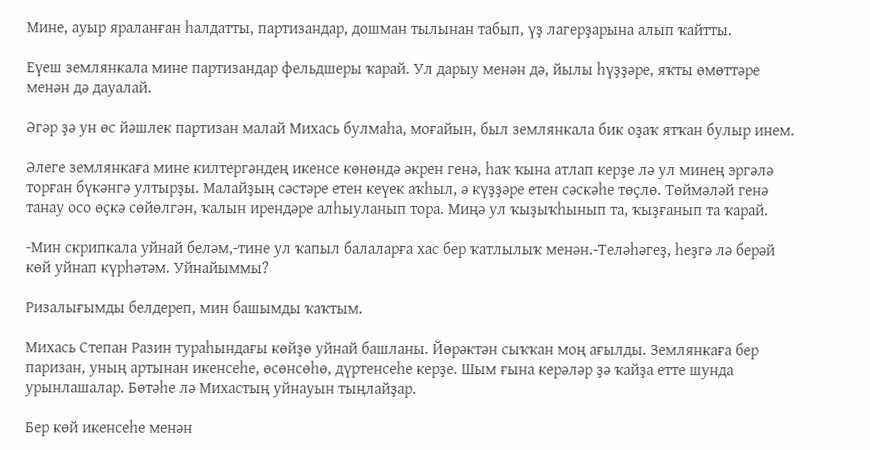Мине, ауыр яраланған һалдатты, партизандар, дошман тылынан табып, үҙ лагерҙарына алып ҡайтты.

Еүеш землянкала мине партизандар фельдшеры ҡарай. Ул дарыу менән дә, йылы һүҙҙәре, яҡты өмөттәре менән дә дауалай.

Әгәр ҙә ун өс йәшлек партизан малай Михась булмаһа, моғайын, был землянкала бик оҙаҡ ятҡан булыр инем.

Әлеге землянкаға мине килтергәндең икенсе көнөндә әкрен генә, һаҡ ҡына атлап керҙе лә ул минең эргәлә торған бүкәнгә ултырҙы. Малайҙың сәстәре етен кеүек аҡһыл, ә күҙҙәре етен сәскәһе төҫлө. Төймәләй генә танау осо өҫкә сөйөлгән, ҡалын ирендәре алһыуланып тора. Миңә ул ҡыҙыҡһынып та, ҡыҙғанып та ҡарай.

-Мин скрипкала уйнай беләм,-тине ул ҡапыл балаларға хас бер ҡатлылыҡ менән.-Теләһәгеҙ, һеҙгә лә берәй көй уйнап күрһәтәм. Уйнайыммы?

Ризалығымды белдереп, мин башымды ҡаҡтым.

Михась Степан Разин тураһындағы көйҙө уйнай башланы. Йөрәктән сыҡҡан моң ағылды. Землянкаға бер паризан, уның артынан икенсеһе, өсөнсөһө, дүртенсеһе керҙе. Шым ғына керәләр ҙә ҡайҙа етте шунда урынлашалар. Бөтәһе лә Михастың уйнауын тыңлайҙар.

Бер көй икенсеһе менән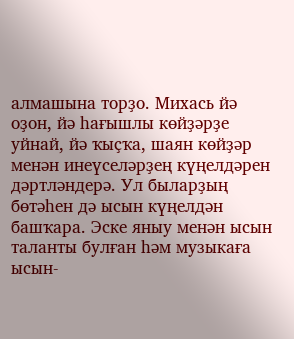алмашына торҙо. Михась йә оҙон, йә һағышлы көйҙәрҙе уйнай, йә ҡыҫҡа, шаян көйҙәр менән инеүселәрҙең күңелдәрен дәртләндерә. Ул быларҙың бөтәһен дә ысын күңелдән башҡара. Эске яныу менән ысын таланты булған һәм музыкаға ысын-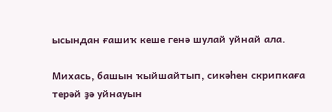ысындан ғашиҡ кеше генә шулай уйнай ала.

Михась, башын ҡыйшайтып, сикәһен скрипкаға терәй ҙә уйнауын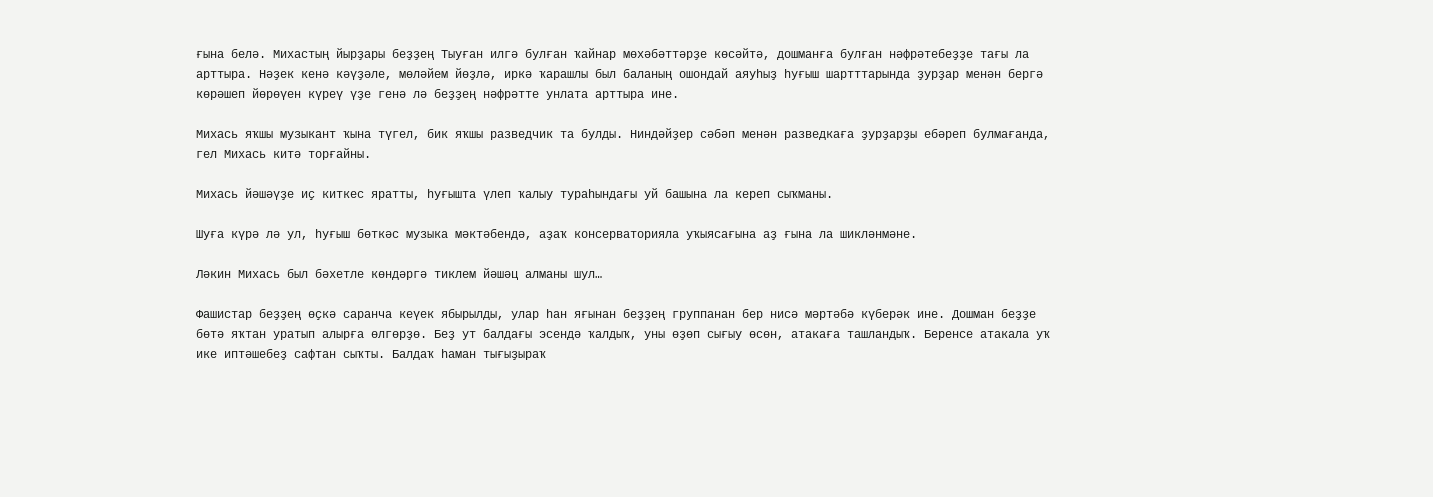ғына белә. Михастың йырҙары беҙҙең Тыуған илгә булған ҡайнар мөхәбәттәрҙе көсәйтә, дошманға булған нәфрәтебеҙҙе тағы ла арттыра. Нәҙек кенә кәүҙәле, мөләйем йөҙлә, иркә ҡарашлы был баланың ошондай аяуһыҙ һуғыш шартттарында ҙурҙар менән бергә көрәшеп йөрөүен күреү үҙе генә лә беҙҙең нәфрәтте унлата арттыра ине.

Михась яҡшы музыкант ҡына түгел, бик яҡшы разведчик та булды. Ниндәйҙер сәбәп менән разведкаға ҙурҙарҙы ебәреп булмағанда, гел Михась китә торғайны.

Михась йәшәүҙе иҫ киткес яратты, һуғышта үлеп ҡалыу тураһындағы уй башына ла кереп сыҡманы.

Шуға күрә лә ул, һуғыш бөткәс музыка мәктәбендә, аҙаҡ консерваторияла уҡыясағына аҙ ғына ла шикләнмәне.

Ләкин Михась был бәхетле көндәргә тиклем йәшәц алманы шул…

Фашистар беҙҙең өҫкә саранча кеүек ябырылды, улар һан яғынан беҙҙең группанан бер нисә мәртәбә күберәк ине. Дошман беҙҙе бөтә яҡтан уратып алырға өлгөрҙө. Беҙ ут балдағы эсендә ҡалдыҡ, уны өҙөп сығыу өсөн, атакаға ташландыҡ. Беренсе атакала уҡ ике иптәшебеҙ сафтан сыҡты. Балдаҡ һаман тығыҙыраҡ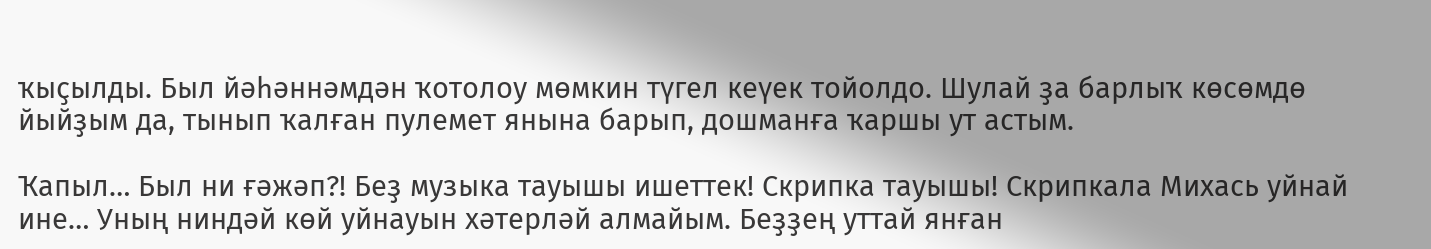ҡыҫылды. Был йәһәннәмдән ҡотолоу мөмкин түгел кеүек тойолдо. Шулай ҙа барлыҡ көсөмдө йыйҙым да, тынып ҡалған пулемет янына барып, дошманға ҡаршы ут астым.

Ҡапыл… Был ни ғәжәп?! Беҙ музыка тауышы ишеттек! Скрипка тауышы! Скрипкала Михась уйнай ине… Уның ниндәй көй уйнауын хәтерләй алмайым. Беҙҙең уттай янған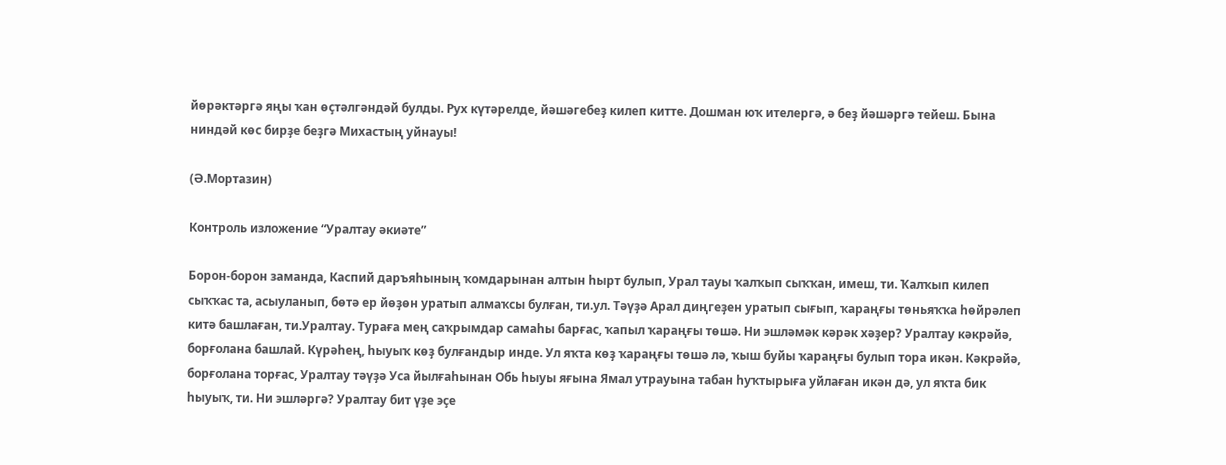йөрәктәргә яңы ҡан өҫтәлгәндәй булды. Рух күтәрелде, йәшәгебеҙ килеп китте. Дошман юҡ ителергә, ә беҙ йәшәргә тейеш. Бына ниндәй көс бирҙе беҙгә Михастың уйнауы!

(Ә.Мортазин)

Контроль изложение “Уралтау әкиәте”

Борон-борон заманда, Каспий даръяһының ҡомдарынан алтын һырт булып, Урал тауы ҡалҡып сыҡҡан, имеш, ти. Ҡалҡып килеп сыҡҡас та, асыуланып, бөтә ер йөҙөн уратып алмаҡсы булған, ти.ул. Тәүҙә Арал диңгеҙен уратып сығып, ҡараңғы төньяҡҡа һөйрәлеп китә башлаған, ти.Уралтау. Тураға мең саҡрымдар самаһы барғас, ҡапыл ҡараңғы төшә. Ни эшләмәк кәрәк хәҙер? Уралтау кәкрәйә, борғолана башлай. Күрәһең, һыуыҡ көҙ булғандыр инде. Ул яҡта көҙ ҡараңғы төшә лә, ҡыш буйы ҡараңғы булып тора икән. Кәкрәйә, борғолана торғас, Уралтау тәүҙә Уса йылғаһынан Обь һыуы яғына Ямал утрауына табан һуҡтырыға уйлаған икән дә, ул яҡта бик һыуыҡ, ти. Ни эшләргә? Уралтау бит үҙе эҫе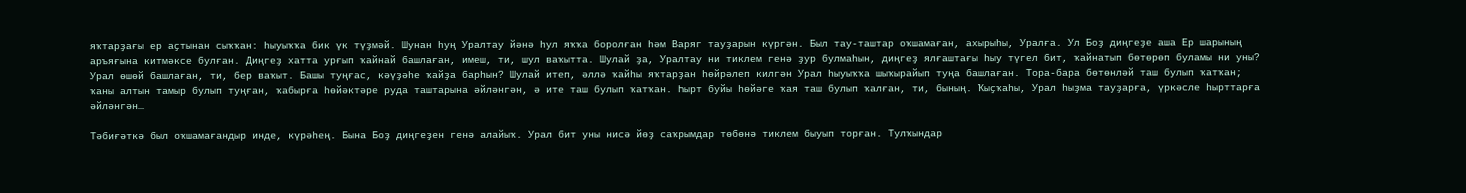яҡтарҙағы ер аҫтынан сыҡҡан: һыуыҡҡа бик үк түҙмәй. Шунан һуң Уралтау йәнә һул яҡҡа боролған һәм Варяг тауҙарын күргән. Был тау-таштар оҡшамаған, ахырыһы, Уралға. Ул Боҙ диңгеҙе аша Ер шарының аръяғына китмәксе булған. Диңгеҙ хатта урғып ҡайнай башлаған, имеш, ти, шул ваҡытта. Шулай ҙа, Уралтау ни тиклем генә ҙур булмаһын, диңгеҙ ялғаштағы һыу түгел бит, ҡайнатып бөтөрөп буламы ни уны? Урал өшөй башлаған, ти, бер ваҡыт. Башы туңғас, кәүҙәһе ҡайҙа барһын? Шулай итеп, әллә ҡайһы яҡтарҙан һөйрәлеп килгән Урал һыуыҡҡа шыҡырайып туңа башлаған. Тора-бара бөтөнләй таш булып ҡатҡан; ҡаны алтын тамыр булып туңған, ҡабырға һөйәктәре руда таштарына әйләнгән, ә ите таш булып ҡатҡан. Һырт буйы һөйәге ҡая таш булып ҡалған, ти, бының. Ҡыҫҡаһы, Урал һыҙма тауҙарға, үркәсле һырттарға әйләнгән…

Тәбиғәткә был оҡшамағандыр инде, күрәһең. Бына Боҙ диңгеҙен генә алайыҡ. Урал бит уны нисә йөҙ саҡрымдар төбөнә тиклем быуып торған. Тулҡындар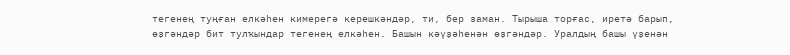тегенең туңған елкәһен кимерегә керешкәндәр, ти, бер заман. Тырыша торғас, иретә барып, өҙгәндәр бит тулҡындар тегенең елкәһен. Башын кәүҙәһенән өҙгәндәр. Уралдың башы үҙенән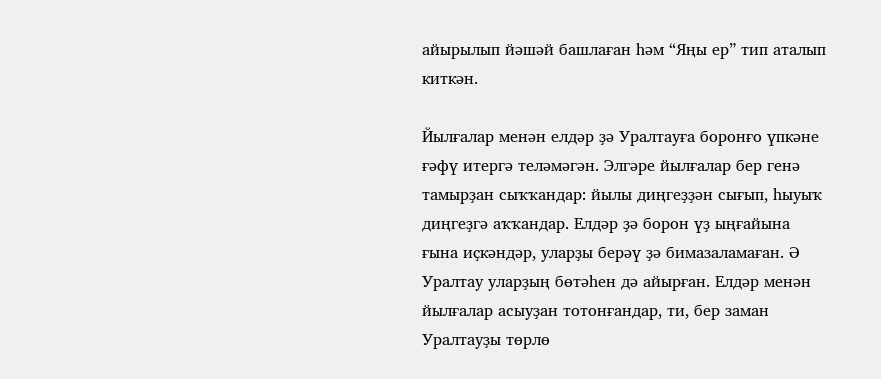айырылып йәшәй башлаған һәм “Яңы ер” тип аталып киткән.

Йылғалар менән елдәр ҙә Уралтауға боронғо үпкәне ғәфү итергә теләмәгән. Элгәре йылғалар бер генә тамырҙан сыҡҡандар: йылы диңгеҙҙән сығып, һыуыҡ диңгеҙгә аҡҡандар. Елдәр ҙә борон үҙ ыңғайына ғына иҫкәндәр, уларҙы берәү ҙә бимазаламаған. Ә Уралтау уларҙың бөтәһен дә айырған. Елдәр менән йылғалар асыуҙан тотонғандар, ти, бер заман Уралтауҙы төрлө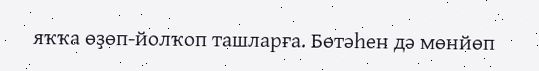яҡҡа өҙөп-йолҡоп ташларға. Бөтәһен дә мөнйөп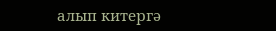алып китергә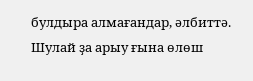булдыра алмағандар, әлбиттә. Шулай ҙа арыу ғына өлөш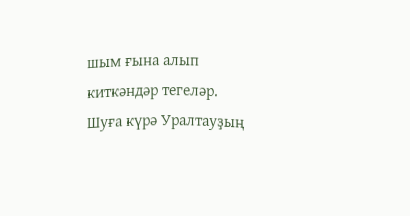шым ғына алып киткәндәр тегеләр. Шуға күрә Уралтауҙың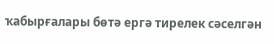ҡабырғалары бөтә ергә тирелек сәселгән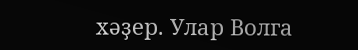хәҙер. Улар Волга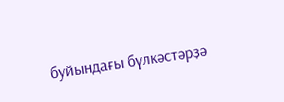буйындағы бүлкәстәрҙә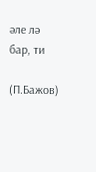әле лә бар, ти

(П.Бажов)